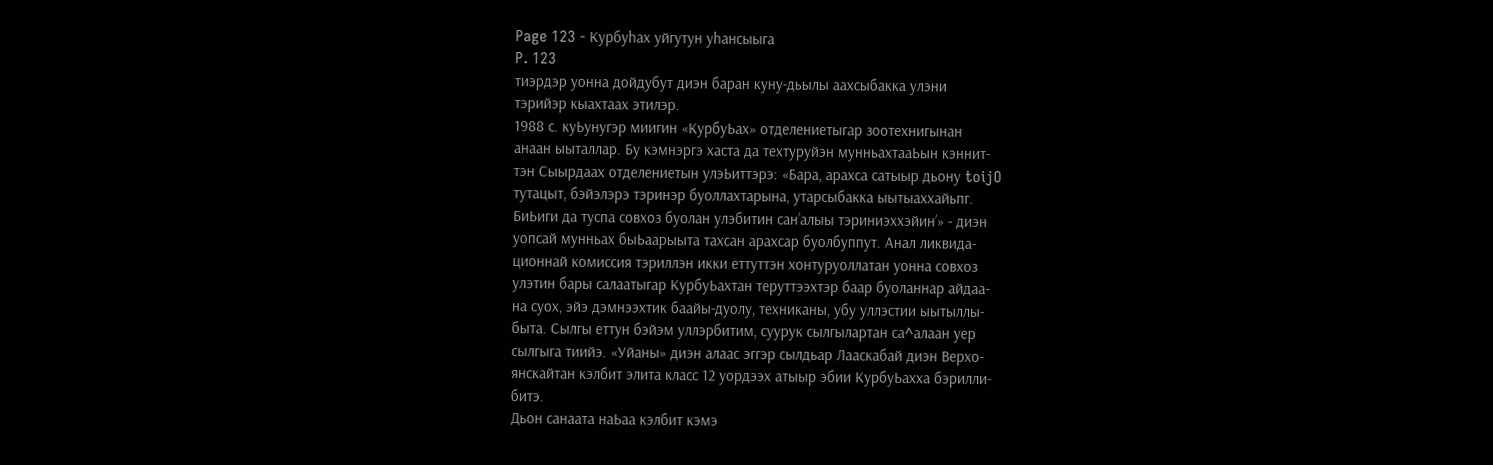Page 123 - Курбуһах уйгутун уһансыыга
P. 123
тиэрдэр уонна дойдубут диэн баран куну-дьылы аахсыбакка улэни
тэрийэр кыахтаах этилэр.
1988 с. куЬунугэр миигин «КурбуЬах» отделениетыгар зоотехнигынан
анаан ыыталлар. Бу кэмнэргэ хаста да техтуруйэн мунньахтааЬын кэннит-
тэн Сыырдаах отделениетын улэЬиттэрэ: «Бара, арахса сатыыр дьону toijO
тутацыт, бэйэлэрэ тэринэр буоллахтарына, утарсыбакка ыытыаххайьпг.
БиЬиги да туспа совхоз буолан улэбитин сан’алыы тэриниэххэйин’» - диэн
уопсай мунньах быЬаарыыта тахсан арахсар буолбуппут. Анал ликвида-
ционнай комиссия тэриллэн икки еттуттэн хонтуруоллатан уонна совхоз
улэтин бары салаатыгар КурбуЬахтан теруттээхтэр баар буоланнар айдаа-
на суох, эйэ дэмнээхтик баайы-дуолу, техниканы, убу уллэстии ыытыллы-
быта. Сылгы еттун бэйэм уллэрбитим, суурук сылгылартан са^алаан уер
сылгыга тиийэ. «Уйаны» диэн алаас эггэр сылдьар Лааскабай диэн Верхо-
янскайтан кэлбит элита класс 12 уордээх атыыр эбии КурбуЬахха бэрилли-
битэ.
Дьон санаата наЬаа кэлбит кэмэ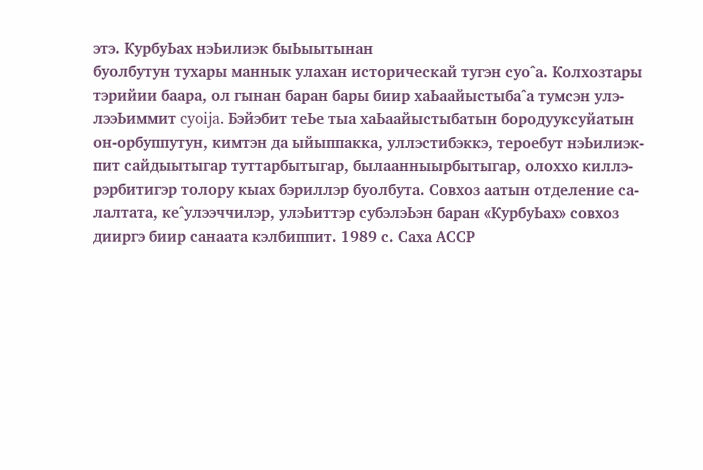этэ. КурбуЬах нэЬилиэк быЬыытынан
буолбутун тухары маннык улахан историческай тугэн суо^а. Колхозтары
тэрийии баара, ол гынан баран бары биир хаЬаайыстыба^а тумсэн улэ-
лээЬиммит cyoija. Бэйэбит теЬе тыа хаЬаайыстыбатын бородууксуйатын
он-орбуппутун, кимтэн да ыйыппакка, уллэстибэккэ, тероебут нэЬилиэк-
пит сайдыытыгар туттарбытыгар, былаанныырбытыгар, олоххо киллэ-
рэрбитигэр толору кыах бэриллэр буолбута. Совхоз аатын отделение са-
лалтата, ке^улээччилэр, улэЬиттэр субэлэЬэн баран «КурбуЬах» совхоз
дииргэ биир санаата кэлбиппит. 1989 с. Саха АССР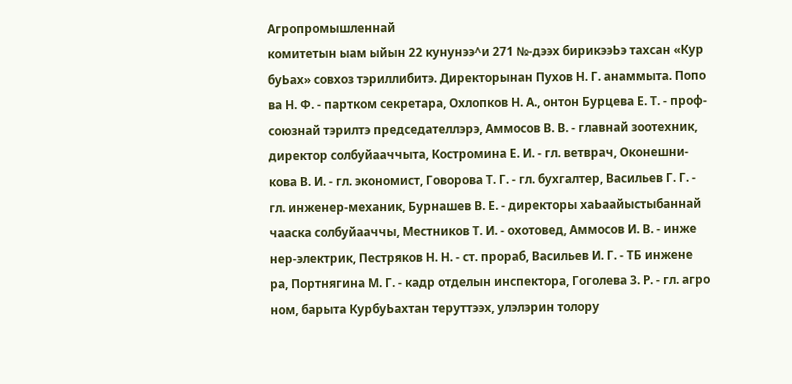Агропромышленнай
комитетын ыам ыйын 22 кунунээ^и 271 №-дээх бирикээЬэ тахсан «Кур
буЬах» совхоз тэриллибитэ. Директорынан Пухов Н. Г. анаммыта. Попо
ва Н. Ф. - партком секретара, Охлопков Н. А., онтон Бурцева Е. Т. - проф-
союзнай тэрилтэ председателлэрэ, Аммосов В. В. - главнай зоотехник,
директор солбуйааччыта, Костромина Е. И. - гл. ветврач, Оконешни-
кова В. И. - гл. экономист, Говорова Т. Г. - гл. бухгалтер, Васильев Г. Г. -
гл. инженер-механик, Бурнашев В. Е. - директоры хаЬаайыстыбаннай
чааска солбуйааччы, Местников Т. И. - охотовед, Аммосов И. В. - инже
нер-электрик, Пестряков Н. Н. - ст. прораб, Васильев И. Г. - ТБ инжене
ра, Портнягина М. Г. - кадр отделын инспектора, Гоголева 3. Р. - гл. агро
ном, барыта КурбуЬахтан теруттээх, улэлэрин толору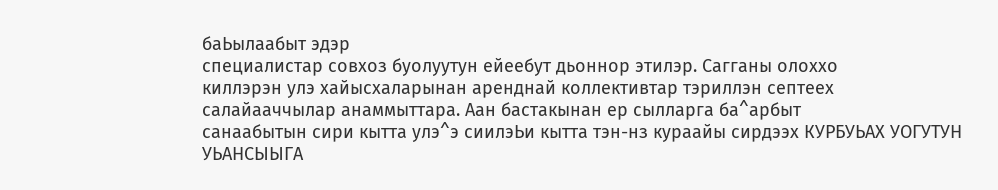баЬылаабыт эдэр
специалистар совхоз буолуутун ейеебут дьоннор этилэр. Сагганы олоххо
киллэрэн улэ хайысхаларынан аренднай коллективтар тэриллэн септеех
салайааччылар анаммыттара. Аан бастакынан ер сылларга ба^арбыт
санаабытын сири кытта улэ^э сиилэЬи кытта тэн-нз кураайы сирдээх КУРБУЬАХ УОГУТУН УЬАНСЫЫГА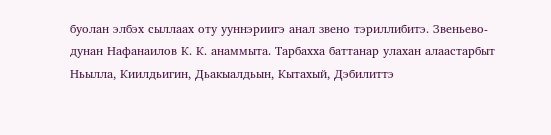буолан элбэх сыллаах оту ууннэриигэ анал звено тэриллибитэ. Звеньево-
дунан Нафанаилов К. К. анаммыта. Тарбахха баттанар улахан алаастарбыт
Ньылла, Киилдьигин, Дьакыалдьын, Кытахый, Дэбилиттэ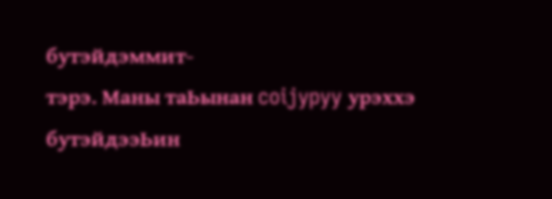бутэйдэммит-
тэрэ. Маны таЬынан coijypyy урэххэ бутэйдээЬин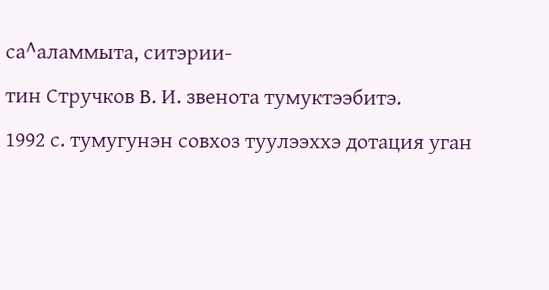са^аламмыта, ситэрии-
тин Стручков В. И. звенота тумуктээбитэ.
1992 с. тумугунэн совхоз туулээххэ дотация уган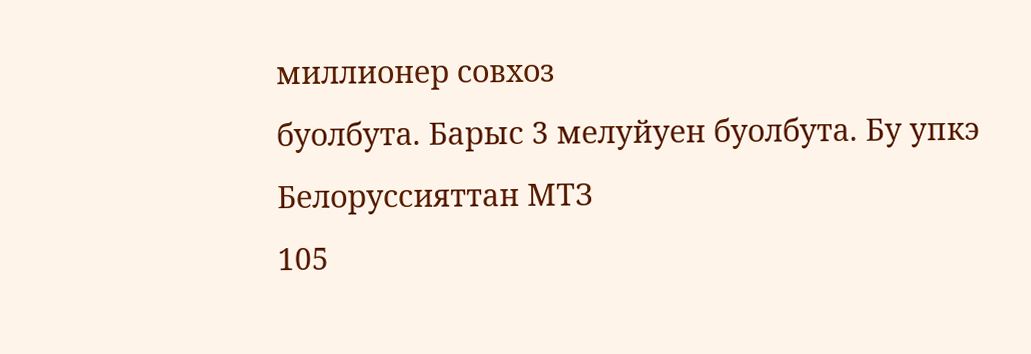миллионер совхоз
буолбута. Барыс 3 мелуйуен буолбута. Бу упкэ Белоруссияттан МТЗ
105